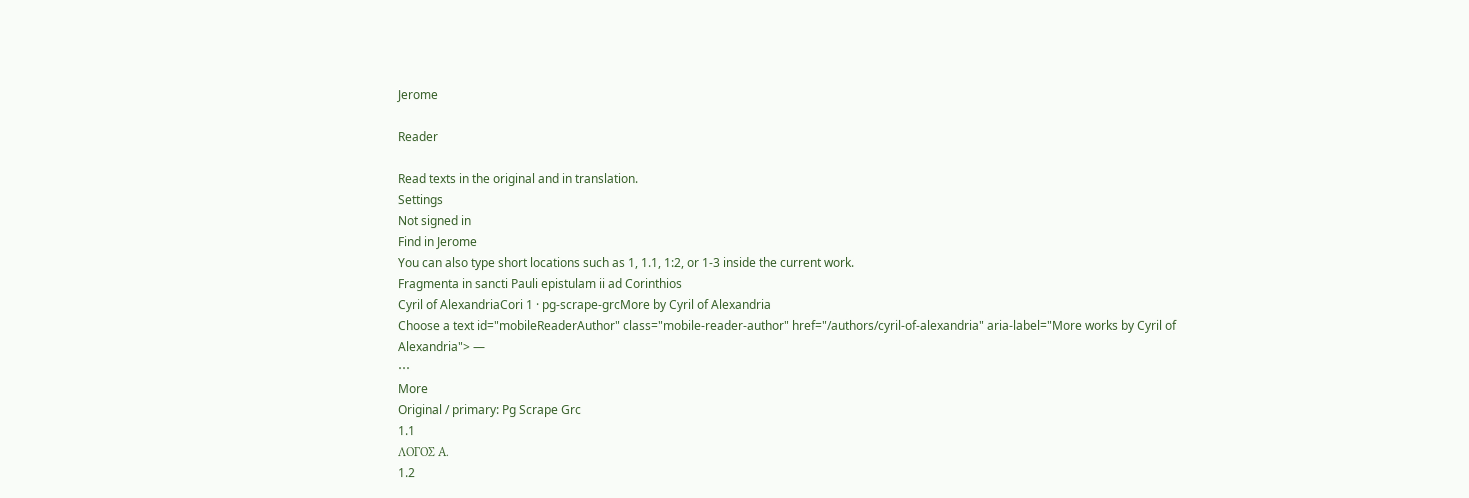Jerome

Reader

Read texts in the original and in translation.
Settings
Not signed in
Find in Jerome
You can also type short locations such as 1, 1.1, 1:2, or 1-3 inside the current work.
Fragmenta in sancti Pauli epistulam ii ad Corinthios
Cyril of AlexandriaCori 1 · pg-scrape-grcMore by Cyril of Alexandria
Choose a text id="mobileReaderAuthor" class="mobile-reader-author" href="/authors/cyril-of-alexandria" aria-label="More works by Cyril of Alexandria"> —
⋯
More
Original / primary: Pg Scrape Grc
1.1
ΛΟΓΟΣ Α.
1.2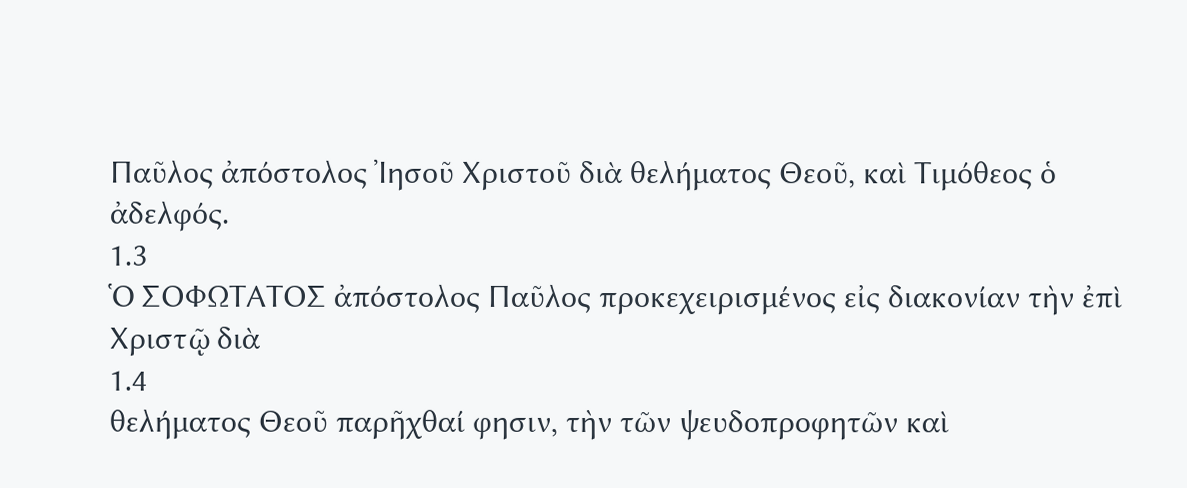Παῦλος ἀπόστολος Ἰησοῦ Χριστοῦ διὰ θελήματος Θεοῦ, καὶ Τιμόθεος ὁ ἀδελφός.
1.3
Ὁ ΣΟΦΩΤΑΤΟΣ ἀπόστολος Παῦλος προκεχειρισμένος εἰς διακονίαν τὴν ἐπὶ Χριστῷ διὰ
1.4
θελήματος Θεοῦ παρῆχθαί φησιν, τὴν τῶν ψευδοπροφητῶν καὶ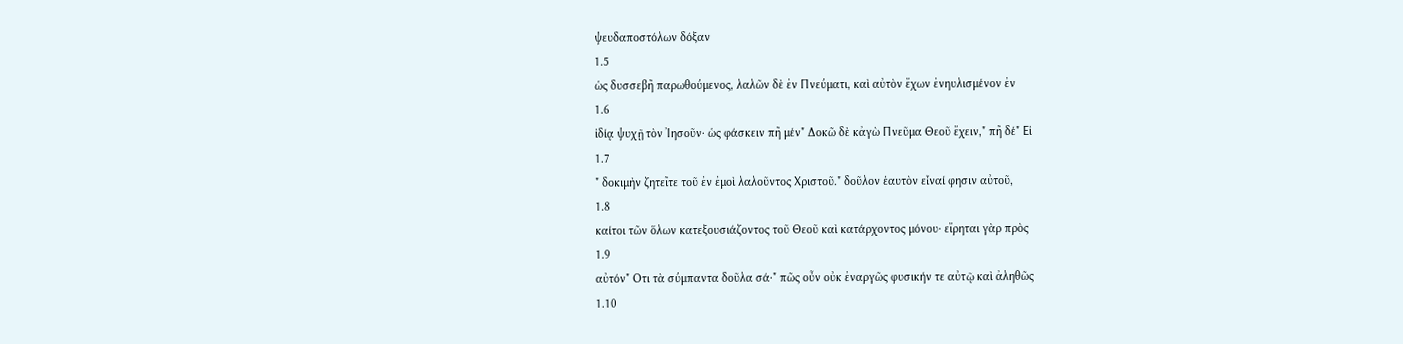ψευδαποστόλων δόξαν
1.5
ὡς δυσσεβῆ παρωθούμενος, λαλῶν δὲ ἐν Πνεύματι, καὶ αὐτὸν ἔχων ἐνηυλισμένον ἐν
1.6
ἰδίᾳ ψυχῇ τὸν Ἰησοῦν· ὡς φάσκειν πῆ μέν" Δοκῶ δὲ κἀγὼ Πνεῦμα Θεοῦ ἔχειν," πῆ δέ" Εἰ
1.7
" δοκιμὴν ζητεῖτε τοῦ ἐν ἐμοὶ λαλοῦντος Χριστοῦ." δοῦλον ἑαυτὸν εἶναί φησιν αὐτοῦ,
1.8
καίτοι τῶν ὅλων κατεξουσιάζοντος τοῦ Θεοῦ καὶ κατάρχοντος μόνου· εἴρηται γὰρ πρὸς
1.9
αὐτόν" Οτι τὰ σύμπαντα δοῦλα σά·" πῶς οὖν οὐκ ἐναργῶς φυσικήν τε αὐτῷ καὶ ἀληθῶς
1.10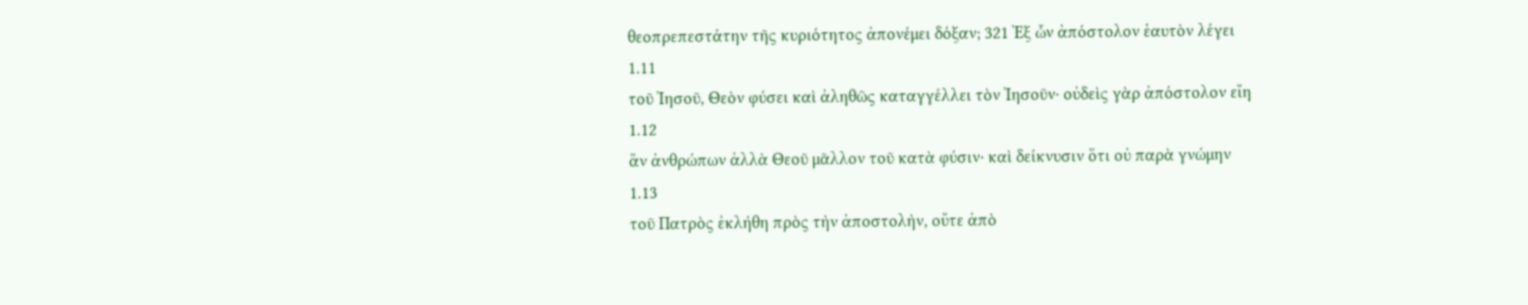θεοπρεπεστάτην τῆς κυριότητος ἀπονέμει δόξαν; 321 Ἐξ ὧν ἀπόστολον ἑαυτὸν λέγει
1.11
τοῦ Ἰησοῦ, Θεὸν φύσει καὶ ἀληθῶς καταγγέλλει τὸν Ἰησοῦν· οὐδεὶς γὰρ ἀπόστολον εἴη
1.12
ἂν ἀνθρώπων ἀλλὰ Θεοῦ μᾶλλον τοῦ κατὰ φύσιν· καὶ δείκνυσιν ὅτι οὐ παρὰ γνώμην
1.13
τοῦ Πατρὸς ἐκλήθη πρὸς τὴν ἀποστολὴν, οὔτε ἀπὸ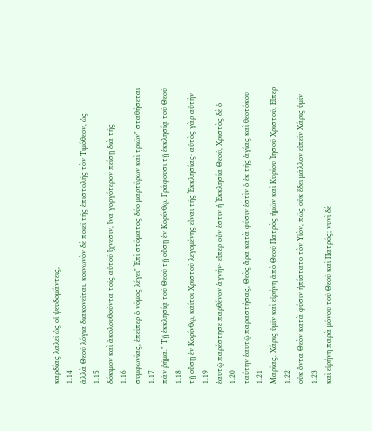καρδίας λαλεῖ ὡς οἱ ψευδομάντεις,
1.14
ἀλλὰ Θεοῦ λόγια διακονεῖται. κοινωνὸν δὲ ποιεῖ τῆς ἐπιστολῆς τὸν Τιμόθεον, ὡς
1.15
δόκιμον καὶ ἀκολουθοῦντα τοῖς αὐτοῦ ἴχνεσιν, ἵνα γοργότερον πείσῃ διὰ τῆς
1.16
συμφωνίας, ἐπείπερ ὁ νόμος λέγει" Ἐπὶ στόματος δύο μαρτύρων καὶ τριῶν" σταθήσεται
1.17
πᾶν ῥῆμα." Τῇ ἐκκλησίᾳ τοῦ Θεοῦ τῇ οὔσῃ ἐν Κορίνθῳ. Γράφουσι τῇ ἐκκλησίᾳ τοῦ Θεοῦ
1.18
τῇ οὔσῃ ἐν Κορίνθῳ, καίτοι Χριστοῦ λεγομένης εἶναι τῆς Ἐκκλησίας· αὐτὸς γὰρ αὐτὴν
1.19
ἑαυτῷ παρέστησε παρθένον ἁγνήν· εἴπερ οὖν ἐστιν ἡ Ἐκκλησία Θεοῦ, Χριστὸς δὲ ὁ
1.20
ταύτην ἑαυτῷ παραστήσας, Θεὸς ἄρα κατὰ φύσιν ἐστὶν ὁ ἐκ τῆς ἁγίας καὶ θεοτόκου
1.21
Μαρίας. Χάρις ὑμῖν καὶ εἰρήνη ἀπὸ Θεοῦ Πατρὸς ἡμῶν καὶ Κυρίου Ἰησοῦ Χριστοῦ. Εἴπερ
1.22
οὐκ ὄντα Θεὸν κατὰ φύσιν ἠπίστατο τὸν Υἱὸν, πῶς οὐκ ἔδει μᾶλλον εἰπεῖν Χάρις ὑμῖν
1.23
καὶ εἰρήνη παρὰ μόνου τοῦ Θεοῦ καὶ Πατρός; νυνὶ δὲ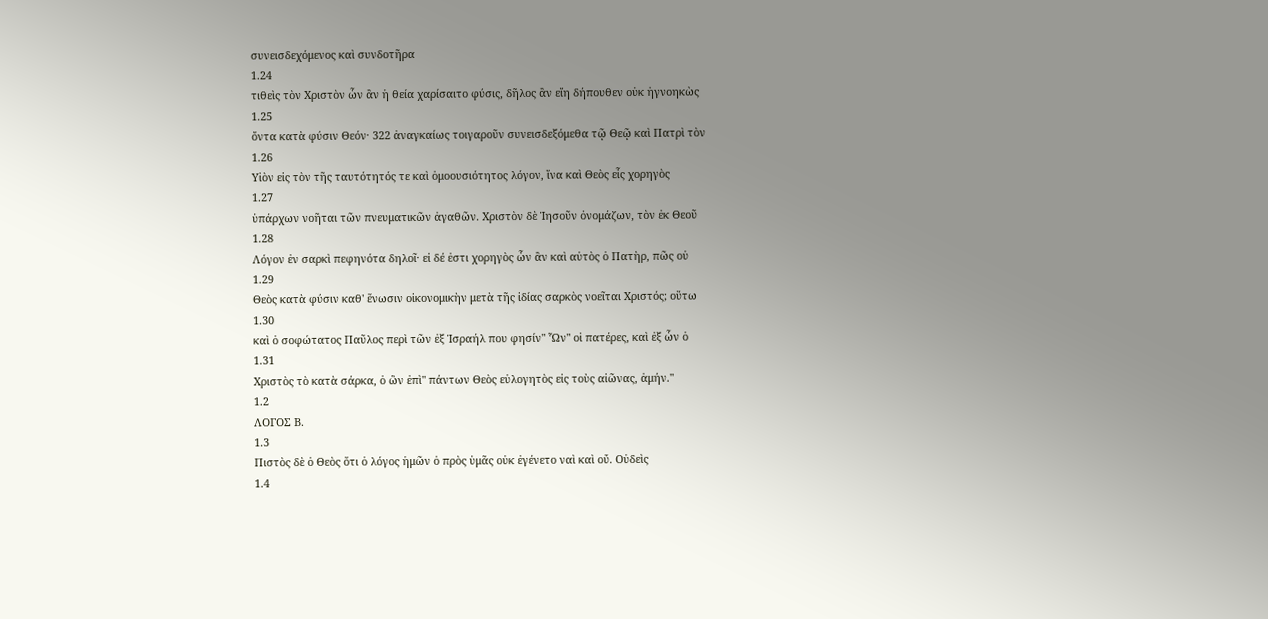συνεισδεχόμενος καὶ συνδοτῆρα
1.24
τιθεὶς τὸν Χριστὸν ὧν ἂν ἡ θεία χαρίσαιτο φύσις, δῆλος ἂν εἴη δήπουθεν οὐκ ἠγνοηκὼς
1.25
ὄντα κατὰ φύσιν Θεόν· 322 ἀναγκαίως τοιγαροῦν συνεισδεξόμεθα τῷ Θεῷ καὶ Πατρὶ τὸν
1.26
Υἱὸν εἰς τὸν τῆς ταυτότητός τε καὶ ὁμοουσιότητος λόγον, ἵνα καὶ Θεὸς εἷς χορηγὸς
1.27
ὑπάρχων νοῆται τῶν πνευματικῶν ἀγαθῶν. Χριστὸν δὲ Ἰησοῦν ὀνομάζων, τὸν ἐκ Θεοῦ
1.28
Λόγον ἐν σαρκὶ πεφηνότα δηλοῖ· εἰ δέ ἐστι χορηγὸς ὧν ἂν καὶ αὐτὸς ὁ Πατὴρ, πῶς οὐ
1.29
Θεὸς κατὰ φύσιν καθ' ἕνωσιν οἰκονομικὴν μετὰ τῆς ἰδίας σαρκὸς νοεῖται Χριστός; οὕτω
1.30
καὶ ὁ σοφώτατος Παῦλος περὶ τῶν ἐξ Ἰσραήλ που φησίν" Ὧν" οἱ πατέρες, καὶ ἐξ ὧν ὁ
1.31
Χριστὸς τὸ κατὰ σάρκα, ὁ ὢν ἐπὶ" πάντων Θεὸς εὐλογητὸς εἰς τοὺς αἰῶνας, ἀμήν."
1.2
ΛΟΓΟΣ Β.
1.3
Πιστὸς δὲ ὁ Θεὸς ὅτι ὁ λόγος ἡμῶν ὁ πρὸς ὑμᾶς οὐκ ἐγένετο ναὶ καὶ οὔ. Οὐδεὶς
1.4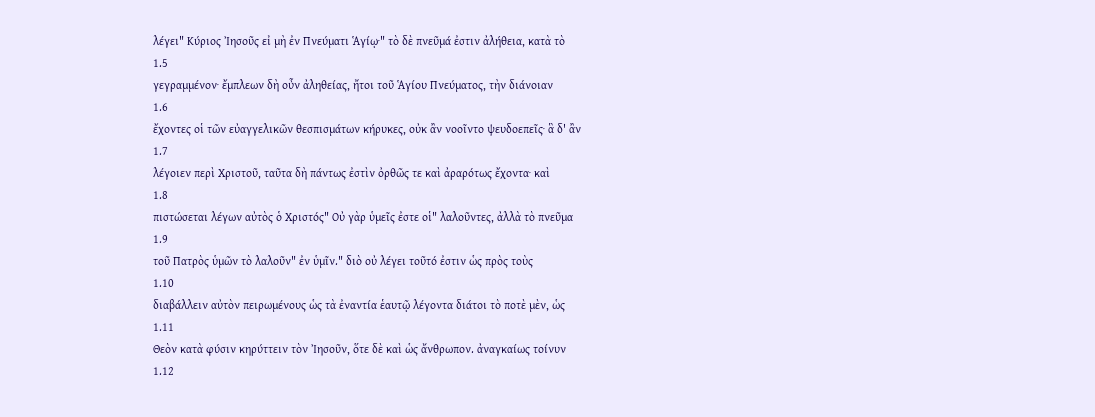λέγει" Κύριος Ἰησοῦς εἰ μὴ ἐν Πνεύματι Ἁγίῳ·" τὸ δὲ πνεῦμά ἐστιν ἀλήθεια, κατὰ τὸ
1.5
γεγραμμένον· ἔμπλεων δὴ οὖν ἀληθείας, ἤτοι τοῦ Ἁγίου Πνεύματος, τὴν διάνοιαν
1.6
ἔχοντες οἱ τῶν εὐαγγελικῶν θεσπισμάτων κήρυκες, οὐκ ἂν νοοῖντο ψευδοεπεῖς· ἃ δ' ἂν
1.7
λέγοιεν περὶ Χριστοῦ, ταῦτα δὴ πάντως ἐστὶν ὀρθῶς τε καὶ ἀραρότως ἔχοντα· καὶ
1.8
πιστώσεται λέγων αὐτὸς ὁ Χριστός" Οὐ γὰρ ὑμεῖς ἐστε οἱ" λαλοῦντες, ἀλλὰ τὸ πνεῦμα
1.9
τοῦ Πατρὸς ὑμῶν τὸ λαλοῦν" ἐν ὑμῖν." διὸ οὐ λέγει τοῦτό ἐστιν ὡς πρὸς τοὺς
1.10
διαβάλλειν αὐτὸν πειρωμένους ὡς τὰ ἐναντία ἑαυτῷ λέγοντα διάτοι τὸ ποτὲ μὲν, ὡς
1.11
Θεὸν κατὰ φύσιν κηρύττειν τὸν Ἰησοῦν, ὅτε δὲ καὶ ὡς ἄνθρωπον. ἀναγκαίως τοίνυν
1.12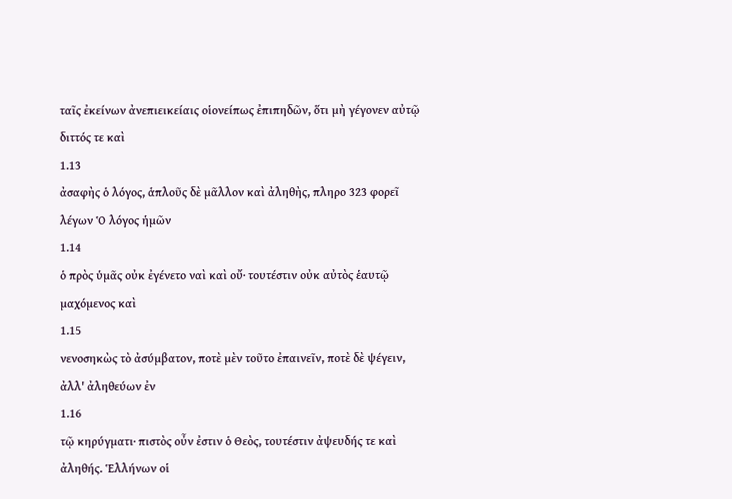ταῖς ἐκείνων ἀνεπιεικείαις οἱονείπως ἐπιπηδῶν, ὅτι μὴ γέγονεν αὐτῷ διττός τε καὶ
1.13
ἀσαφὴς ὁ λόγος, ἁπλοῦς δὲ μᾶλλον καὶ ἀληθὴς, πληρο 323 φορεῖ λέγων Ὁ λόγος ἡμῶν
1.14
ὁ πρὸς ὑμᾶς οὐκ ἐγένετο ναὶ καὶ οὔ· τουτέστιν οὐκ αὐτὸς ἑαυτῷ μαχόμενος καὶ
1.15
νενοσηκὼς τὸ ἀσύμβατον, ποτὲ μὲν τοῦτο ἐπαινεῖν, ποτὲ δὲ ψέγειν, ἀλλ' ἀληθεύων ἐν
1.16
τῷ κηρύγματι· πιστὸς οὖν ἐστιν ὁ Θεὸς, τουτέστιν ἀψευδής τε καὶ ἀληθής. Ἑλλήνων οἱ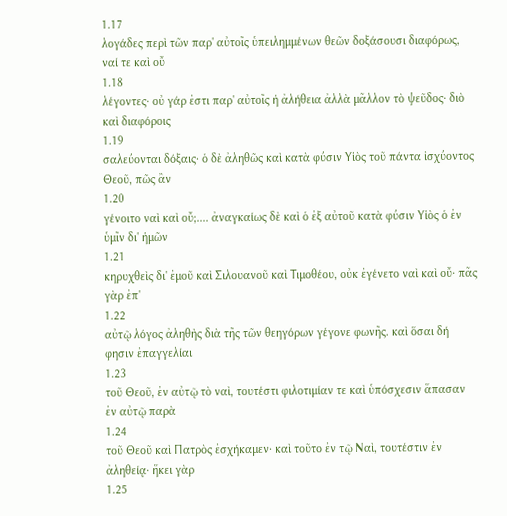1.17
λογάδες περὶ τῶν παρ' αὐτοῖς ὑπειλημμένων θεῶν δοξάσουσι διαφόρως, ναί τε καὶ οὔ
1.18
λέγοντες· οὐ γάρ ἐστι παρ' αὐτοῖς ἡ ἀλήθεια ἀλλὰ μᾶλλον τὸ ψεῦδος· διὸ καὶ διαφόροις
1.19
σαλεύονται δόξαις· ὁ δὲ ἀληθῶς καὶ κατὰ φύσιν Υἱὸς τοῦ πάντα ἰσχύοντος Θεοῦ, πῶς ἂν
1.20
γένοιτο ναὶ καὶ οὔ;.... ἀναγκαίως δὲ καὶ ὁ ἐξ αὐτοῦ κατὰ φύσιν Υἱὸς ὁ ἐν ὑμῖν δι' ἡμῶν
1.21
κηρυχθεὶς δι' ἐμοῦ καὶ Σιλουανοῦ καὶ Τιμοθέου, οὐκ ἐγένετο ναὶ καὶ οὔ· πᾶς γὰρ ἐπ'
1.22
αὐτῷ λόγος ἀληθὴς διὰ τῆς τῶν θεηγόρων γέγονε φωνῆς. καὶ ὅσαι δή φησιν ἐπαγγελίαι
1.23
τοῦ Θεοῦ, ἐν αὐτῷ τὸ ναὶ, τουτέστι φιλοτιμίαν τε καὶ ὑπόσχεσιν ἅπασαν ἐν αὐτῷ παρὰ
1.24
τοῦ Θεοῦ καὶ Πατρὸς ἐσχήκαμεν· καὶ τοῦτο ἐν τῷ Ναὶ, τουτέστιν ἐν ἀληθείᾳ· ἥκει γὰρ
1.25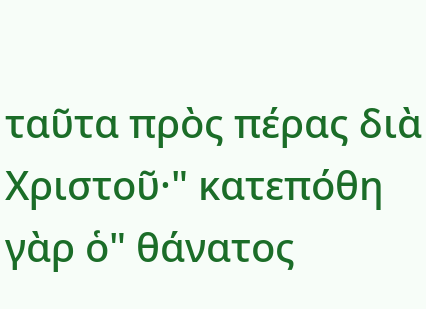ταῦτα πρὸς πέρας διὰ Χριστοῦ·" κατεπόθη γὰρ ὁ" θάνατος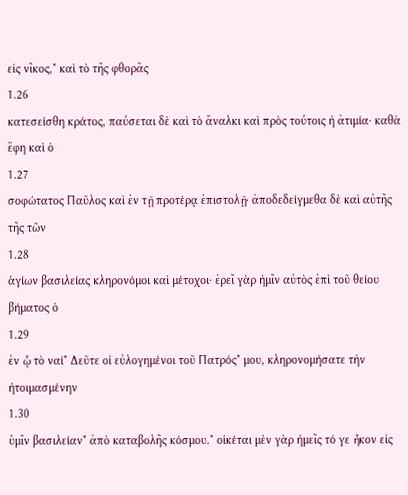εἰς νῖκος," καὶ τὸ τῆς φθορᾶς
1.26
κατεσείσθη κράτος, παύσεται δὲ καὶ τὸ ἄναλκι καὶ πρὸς τούτοις ἡ ἀτιμία· καθὰ ἔφη καὶ ὁ
1.27
σοφώτατος Παῦλος καὶ ἐν τῇ προτέρᾳ ἐπιστολῇ· ἀποδεδείγμεθα δὲ καὶ αὐτῆς τῆς τῶν
1.28
ἁγίων βασιλείας κληρονόμοι καὶ μέτοχοι· ἐρεῖ γὰρ ἡμῖν αὐτὸς ἐπὶ τοῦ θείου βήματος ὁ
1.29
ἐν ᾧ τὸ ναί" Δεῦτε οἱ εὐλογημένοι τοῦ Πατρός" μου, κληρονομήσατε τὴν ἡτοιμασμένην
1.30
ὑμῖν βασιλείαν" ἀπὸ καταβολῆς κόσμου." οἰκέται μὲν γὰρ ἡμεῖς τό γε ἧκον εἰς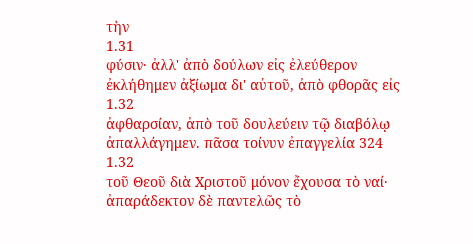τὴν
1.31
φύσιν· ἀλλ' ἀπὸ δούλων εἰς ἐλεύθερον ἐκλήθημεν ἀξίωμα δι' αὐτοῦ, ἀπὸ φθορᾶς εἰς
1.32
ἀφθαρσίαν, ἀπὸ τοῦ δουλεύειν τῷ διαβόλῳ ἀπαλλάγημεν. πᾶσα τοίνυν ἐπαγγελία 324
1.32
τοῦ Θεοῦ διὰ Χριστοῦ μόνον ἔχουσα τὸ ναί· ἀπαράδεκτον δὲ παντελῶς τὸ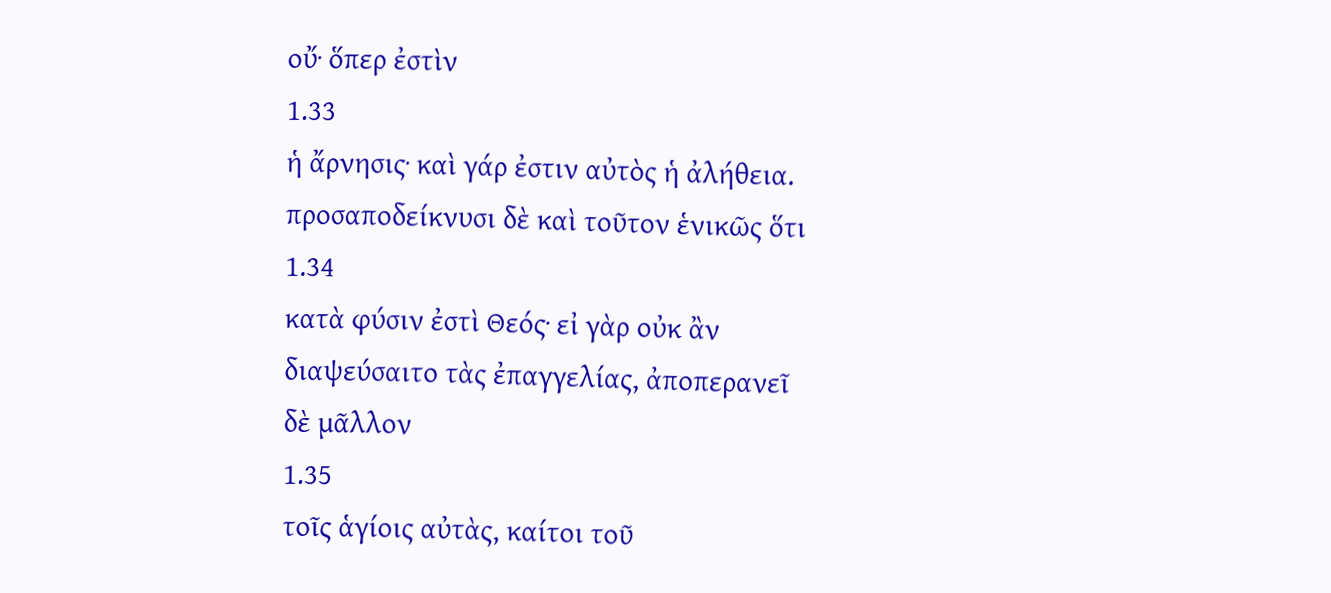οὔ· ὅπερ ἐστὶν
1.33
ἡ ἄρνησις· καὶ γάρ ἐστιν αὐτὸς ἡ ἀλήθεια. προσαποδείκνυσι δὲ καὶ τοῦτον ἑνικῶς ὅτι
1.34
κατὰ φύσιν ἐστὶ Θεός· εἰ γὰρ οὐκ ἂν διαψεύσαιτο τὰς ἐπαγγελίας, ἀποπερανεῖ δὲ μᾶλλον
1.35
τοῖς ἁγίοις αὐτὰς, καίτοι τοῦ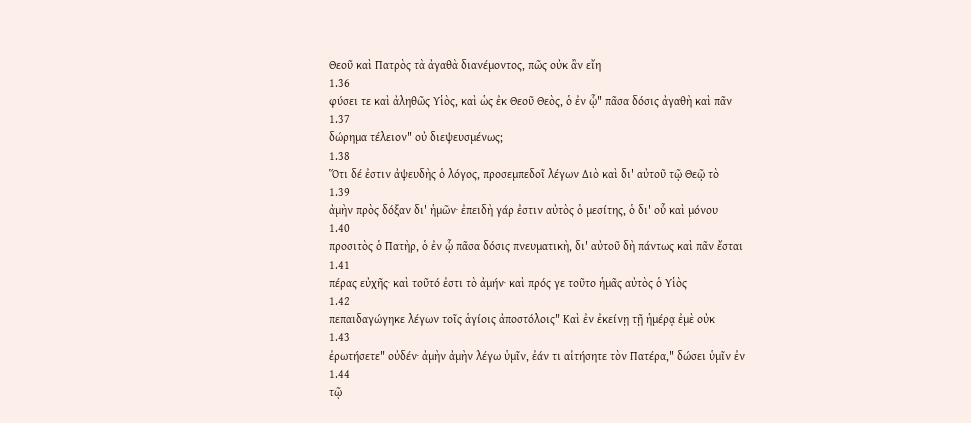Θεοῦ καὶ Πατρὸς τὰ ἀγαθὰ διανέμοντος, πῶς οὐκ ἂν εἴη
1.36
φύσει τε καὶ ἀληθῶς Υἱὸς, καὶ ὡς ἐκ Θεοῦ Θεὸς, ὁ ἐν ᾧ" πᾶσα δόσις ἀγαθὴ καὶ πᾶν
1.37
δώρημα τέλειον" οὐ διεψευσμένως;
1.38
Ὅτι δέ ἐστιν ἀψευδὴς ὁ λόγος, προσεμπεδοῖ λέγων Διὸ καὶ δι' αὐτοῦ τῷ Θεῷ τὸ
1.39
ἀμὴν πρὸς δόξαν δι' ἡμῶν· ἐπειδὴ γάρ ἐστιν αὐτὸς ὁ μεσίτης, ὁ δι' οὗ καὶ μόνου
1.40
προσιτὸς ὁ Πατὴρ, ὁ ἐν ᾧ πᾶσα δόσις πνευματικὴ, δι' αὐτοῦ δὴ πάντως καὶ πᾶν ἔσται
1.41
πέρας εὐχῆς· καὶ τοῦτό ἐστι τὸ ἀμήν· καὶ πρός γε τοῦτο ἡμᾶς αὐτὸς ὁ Υἱὸς
1.42
πεπαιδαγώγηκε λέγων τοῖς ἁγίοις ἀποστόλοις" Καὶ ἐν ἐκείνῃ τῇ ἡμέρᾳ ἐμὲ οὐκ
1.43
ἐρωτήσετε" οὐδέν· ἀμὴν ἀμὴν λέγω ὑμῖν, ἐάν τι αἰτήσητε τὸν Πατέρα," δώσει ὑμῖν ἐν
1.44
τῷ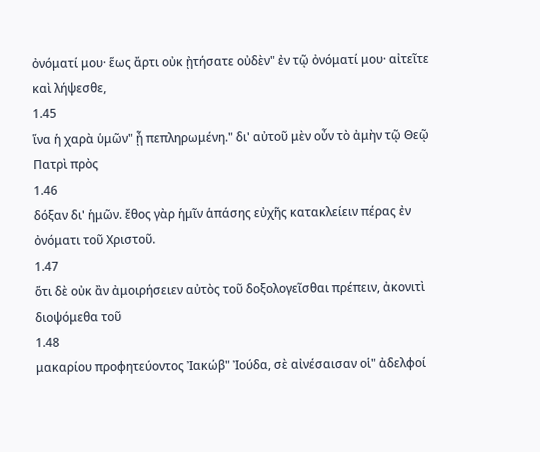ὀνόματί μου· ἕως ἄρτι οὐκ ᾐτήσατε οὐδὲν" ἐν τῷ ὀνόματί μου· αἰτεῖτε καὶ λήψεσθε,
1.45
ἵνα ἡ χαρὰ ὑμῶν" ᾖ πεπληρωμένη." δι' αὐτοῦ μὲν οὖν τὸ ἀμὴν τῷ Θεῷ Πατρὶ πρὸς
1.46
δόξαν δι' ἡμῶν. ἔθος γὰρ ἡμῖν ἁπάσης εὐχῆς κατακλείειν πέρας ἐν ὀνόματι τοῦ Χριστοῦ.
1.47
ὅτι δὲ οὐκ ἂν ἀμοιρήσειεν αὐτὸς τοῦ δοξολογεῖσθαι πρέπειν, ἀκονιτὶ διοψόμεθα τοῦ
1.48
μακαρίου προφητεύοντος Ἰακώβ" Ἰούδα, σὲ αἰνέσαισαν οἱ" ἀδελφοί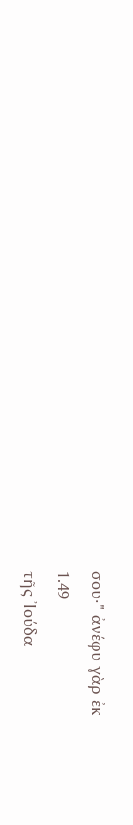σου·" ἀνέφυ γὰρ ἐκ
1.49
τῆς Ἰούδα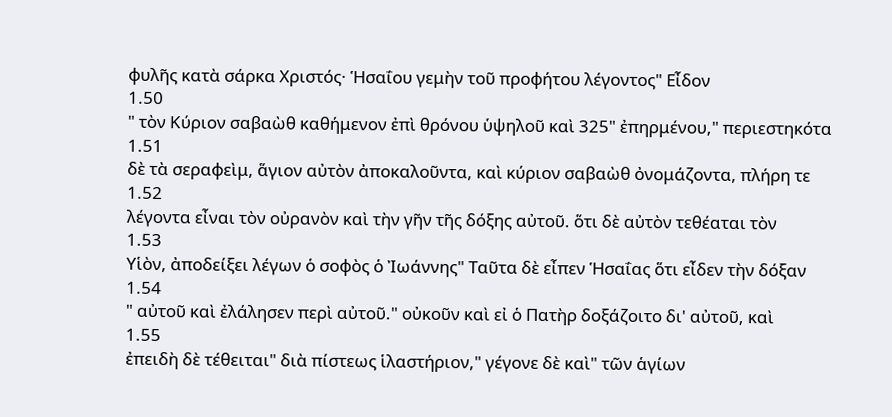φυλῆς κατὰ σάρκα Χριστός· Ἡσαΐου γεμὴν τοῦ προφήτου λέγοντος" Εἶδον
1.50
" τὸν Κύριον σαβαὼθ καθήμενον ἐπὶ θρόνου ὑψηλοῦ καὶ 325" ἐπηρμένου," περιεστηκότα
1.51
δὲ τὰ σεραφεὶμ, ἅγιον αὐτὸν ἀποκαλοῦντα, καὶ κύριον σαβαὼθ ὀνομάζοντα, πλήρη τε
1.52
λέγοντα εἶναι τὸν οὐρανὸν καὶ τὴν γῆν τῆς δόξης αὐτοῦ. ὅτι δὲ αὐτὸν τεθέαται τὸν
1.53
Υἱὸν, ἀποδείξει λέγων ὁ σοφὸς ὁ Ἰωάννης" Ταῦτα δὲ εἶπεν Ἡσαΐας ὅτι εἶδεν τὴν δόξαν
1.54
" αὐτοῦ καὶ ἐλάλησεν περὶ αὐτοῦ." οὐκοῦν καὶ εἰ ὁ Πατὴρ δοξάζοιτο δι' αὐτοῦ, καὶ
1.55
ἐπειδὴ δὲ τέθειται" διὰ πίστεως ἱλαστήριον," γέγονε δὲ καὶ" τῶν ἁγίων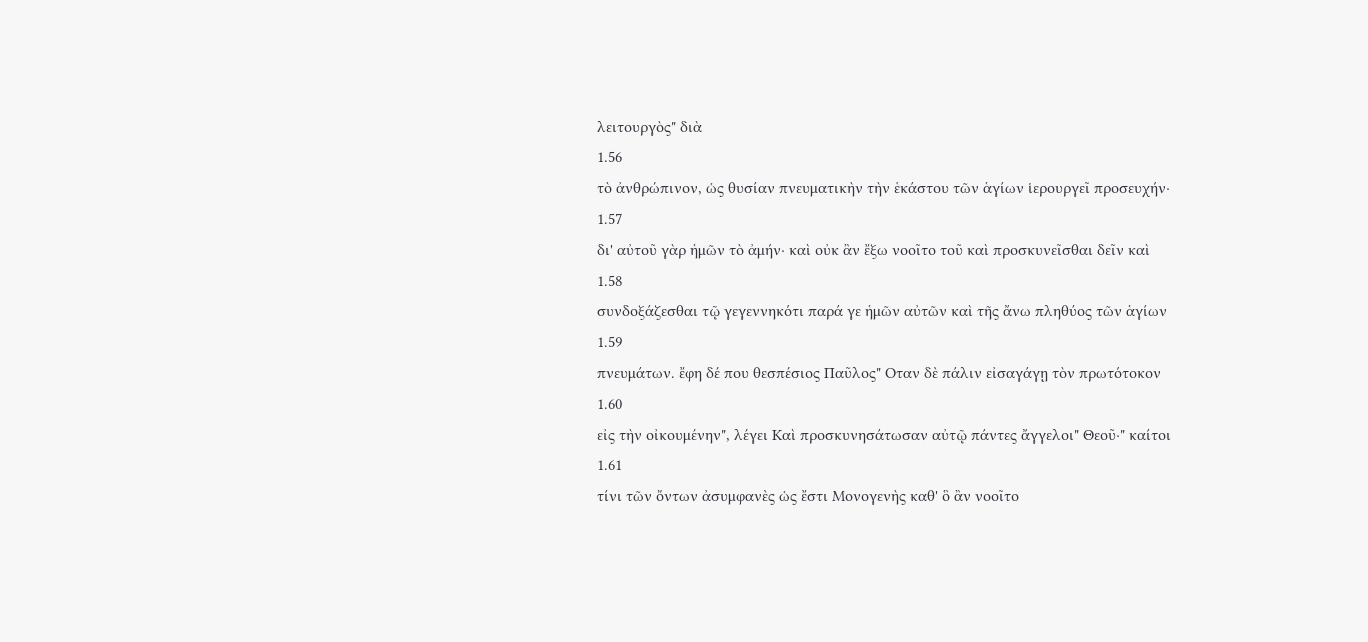λειτουργὸς" διὰ
1.56
τὸ ἀνθρώπινον, ὡς θυσίαν πνευματικὴν τὴν ἑκάστου τῶν ἁγίων ἱερουργεῖ προσευχήν·
1.57
δι' αὐτοῦ γὰρ ἡμῶν τὸ ἀμήν· καὶ οὐκ ἂν ἔξω νοοῖτο τοῦ καὶ προσκυνεῖσθαι δεῖν καὶ
1.58
συνδοξάζεσθαι τῷ γεγεννηκότι παρά γε ἡμῶν αὐτῶν καὶ τῆς ἄνω πληθύος τῶν ἁγίων
1.59
πνευμάτων. ἔφη δέ που θεσπέσιος Παῦλος" Οταν δὲ πάλιν εἰσαγάγῃ τὸν πρωτότοκον
1.60
εἰς τὴν οἰκουμένην", λέγει Καὶ προσκυνησάτωσαν αὐτῷ πάντες ἄγγελοι" Θεοῦ·" καίτοι
1.61
τίνι τῶν ὄντων ἀσυμφανὲς ὡς ἔστι Μονογενὴς καθ' ὃ ἂν νοοῖτο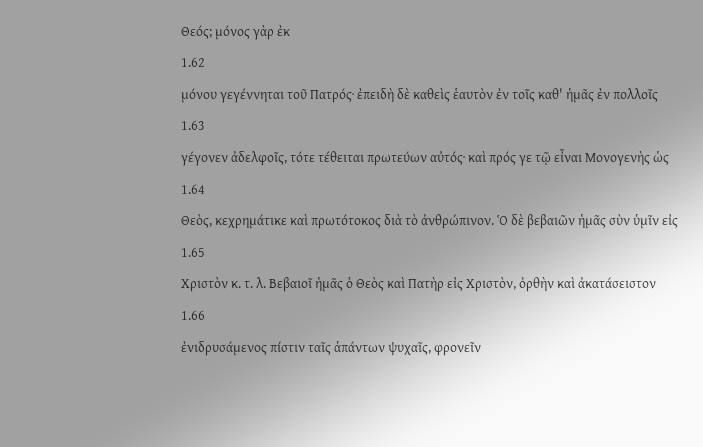Θεός; μόνος γὰρ ἐκ
1.62
μόνου γεγέννηται τοῦ Πατρός· ἐπειδὴ δὲ καθεὶς ἑαυτὸν ἐν τοῖς καθ' ἡμᾶς ἐν πολλοῖς
1.63
γέγονεν ἀδελφοῖς, τότε τέθειται πρωτεύων αὐτός· καὶ πρός γε τῷ εἶναι Μονογενὴς ὡς
1.64
Θεὸς, κεχρημάτικε καὶ πρωτότοκος διὰ τὸ ἀνθρώπινον. Ὁ δὲ βεβαιῶν ἡμᾶς σὺν ὑμῖν εἰς
1.65
Χριστὸν κ. τ. λ. Βεβαιοῖ ἡμᾶς ὁ Θεὸς καὶ Πατὴρ εἰς Χριστὸν, ὀρθὴν καὶ ἀκατάσειστον
1.66
ἐνιδρυσάμενος πίστιν ταῖς ἁπάντων ψυχαῖς, φρονεῖν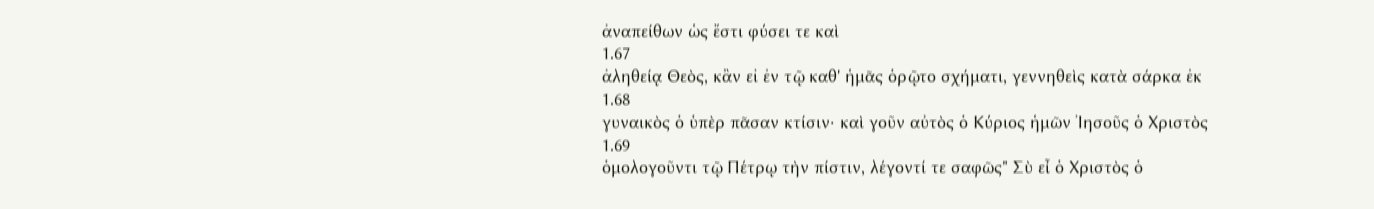ἀναπείθων ὡς ἔστι φύσει τε καὶ
1.67
ἀληθείᾳ Θεὸς, κἂν εἰ ἐν τῷ καθ' ἡμᾶς ὁρῷτο σχήματι, γεννηθεὶς κατὰ σάρκα ἐκ
1.68
γυναικὸς ὁ ὑπὲρ πᾶσαν κτίσιν· καὶ γοῦν αὐτὸς ὁ Κύριος ἡμῶν Ἰησοῦς ὁ Χριστὸς
1.69
ὁμολογοῦντι τῷ Πέτρῳ τὴν πίστιν, λέγοντί τε σαφῶς" Σὺ εἶ ὁ Χριστὸς ὁ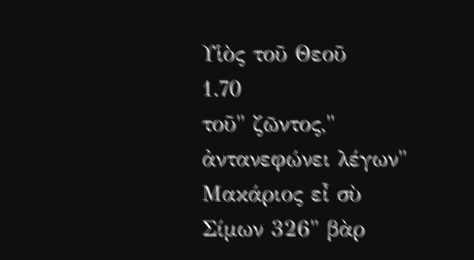Υἱὸς τοῦ Θεοῦ
1.70
τοῦ" ζῶντος," ἀντανεφώνει λέγων" Μακάριος εἶ σὺ Σίμων 326" βὰρ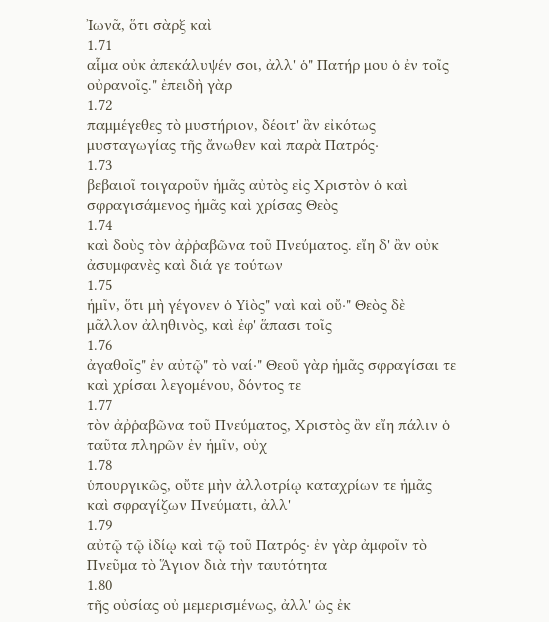Ἰωνᾶ, ὅτι σὰρξ καὶ
1.71
αἷμα οὐκ ἀπεκάλυψέν σοι, ἀλλ' ὁ" Πατήρ μου ὁ ἐν τοῖς οὐρανοῖς." ἐπειδὴ γὰρ
1.72
παμμέγεθες τὸ μυστήριον, δέοιτ' ἂν εἰκότως μυσταγωγίας τῆς ἄνωθεν καὶ παρὰ Πατρός·
1.73
βεβαιοῖ τοιγαροῦν ἡμᾶς αὐτὸς εἰς Χριστὸν ὁ καὶ σφραγισάμενος ἡμᾶς καὶ χρίσας Θεὸς
1.74
καὶ δοὺς τὸν ἀῤῥαβῶνα τοῦ Πνεύματος. εἴη δ' ἂν οὐκ ἀσυμφανὲς καὶ διά γε τούτων
1.75
ἡμῖν, ὅτι μὴ γέγονεν ὁ Υἱὸς" ναὶ καὶ οὔ·" Θεὸς δὲ μᾶλλον ἀληθινὸς, καὶ ἐφ' ἅπασι τοῖς
1.76
ἀγαθοῖς" ἐν αὐτῷ" τὸ ναί·" Θεοῦ γὰρ ἡμᾶς σφραγίσαι τε καὶ χρίσαι λεγομένου, δόντος τε
1.77
τὸν ἀῤῥαβῶνα τοῦ Πνεύματος, Χριστὸς ἂν εἴη πάλιν ὁ ταῦτα πληρῶν ἐν ἡμῖν, οὐχ
1.78
ὑπουργικῶς, οὔτε μὴν ἀλλοτρίῳ καταχρίων τε ἡμᾶς καὶ σφραγίζων Πνεύματι, ἀλλ'
1.79
αὐτῷ τῷ ἰδίῳ καὶ τῷ τοῦ Πατρός· ἐν γὰρ ἀμφοῖν τὸ Πνεῦμα τὸ Ἅγιον διὰ τὴν ταυτότητα
1.80
τῆς οὐσίας οὐ μεμερισμένως, ἀλλ' ὡς ἐκ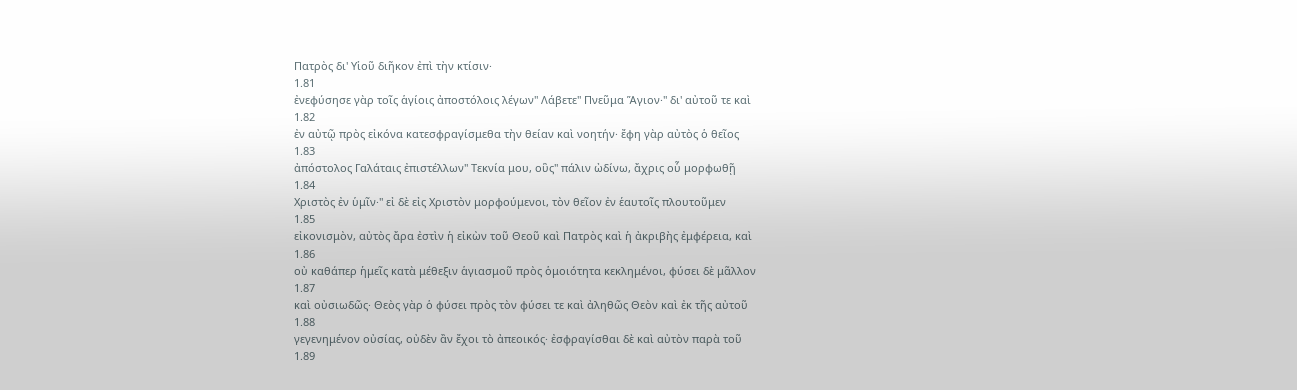Πατρὸς δι' Υἱοῦ διῆκον ἐπὶ τὴν κτίσιν·
1.81
ἐνεφύσησε γὰρ τοῖς ἁγίοις ἀποστόλοις λέγων" Λάβετε" Πνεῦμα Ἅγιον·" δι' αὐτοῦ τε καὶ
1.82
ἐν αὐτῷ πρὸς εἰκόνα κατεσφραγίσμεθα τὴν θείαν καὶ νοητήν· ἔφη γὰρ αὐτὸς ὁ θεῖος
1.83
ἀπόστολος Γαλάταις ἐπιστέλλων" Τεκνία μου, οὓς" πάλιν ὠδίνω, ἄχρις οὗ μορφωθῇ
1.84
Χριστὸς ἐν ὑμῖν·" εἰ δὲ εἰς Χριστὸν μορφούμενοι, τὸν θεῖον ἐν ἑαυτοῖς πλουτοῦμεν
1.85
εἰκονισμὸν, αὐτὸς ἄρα ἐστὶν ἡ εἰκὼν τοῦ Θεοῦ καὶ Πατρὸς καὶ ἡ ἀκριβὴς ἐμφέρεια, καὶ
1.86
οὐ καθάπερ ἡμεῖς κατὰ μέθεξιν ἁγιασμοῦ πρὸς ὁμοιότητα κεκλημένοι, φύσει δὲ μᾶλλον
1.87
καὶ οὐσιωδῶς· Θεὸς γὰρ ὁ φύσει πρὸς τὸν φύσει τε καὶ ἀληθῶς Θεὸν καὶ ἐκ τῆς αὐτοῦ
1.88
γεγενημένον οὐσίας, οὐδὲν ἂν ἔχοι τὸ ἀπεοικός· ἐσφραγίσθαι δὲ καὶ αὐτὸν παρὰ τοῦ
1.89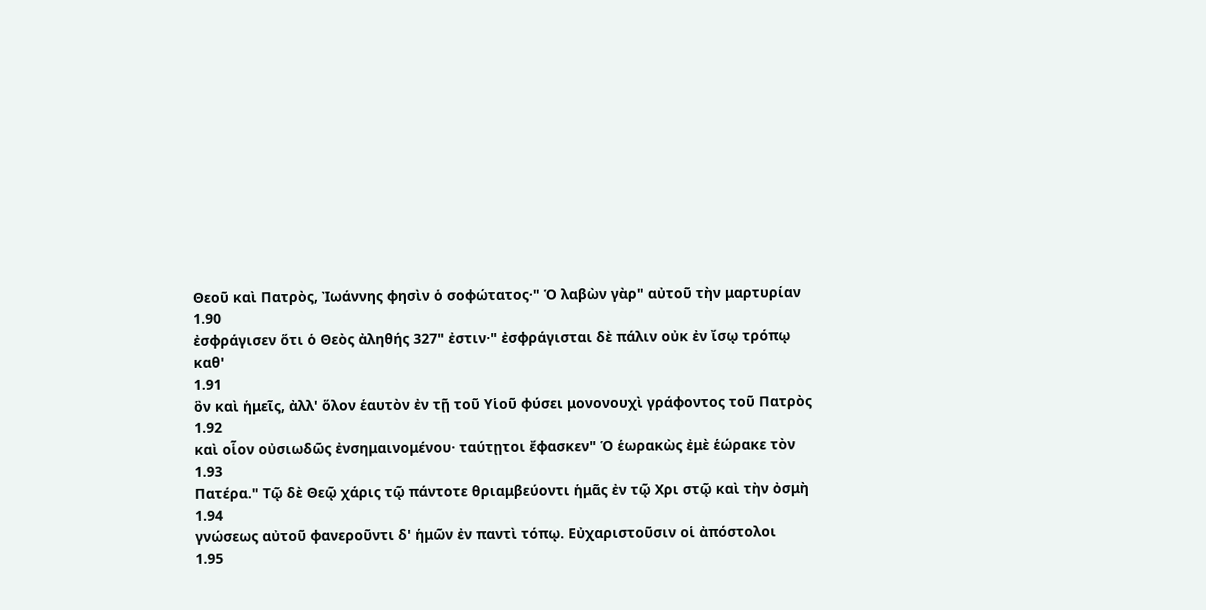Θεοῦ καὶ Πατρὸς, Ἰωάννης φησὶν ὁ σοφώτατος·" Ὁ λαβὼν γὰρ" αὐτοῦ τὴν μαρτυρίαν
1.90
ἐσφράγισεν ὅτι ὁ Θεὸς ἀληθής 327" ἐστιν·" ἐσφράγισται δὲ πάλιν οὐκ ἐν ἴσῳ τρόπῳ καθ'
1.91
ὃν καὶ ἡμεῖς, ἀλλ' ὅλον ἑαυτὸν ἐν τῇ τοῦ Υἱοῦ φύσει μονονουχὶ γράφοντος τοῦ Πατρὸς
1.92
καὶ οἷον οὐσιωδῶς ἐνσημαινομένου· ταύτῃτοι ἔφασκεν" Ὁ ἑωρακὼς ἐμὲ ἑώρακε τὸν
1.93
Πατέρα." Τῷ δὲ Θεῷ χάρις τῷ πάντοτε θριαμβεύοντι ἡμᾶς ἐν τῷ Χρι στῷ καὶ τὴν ὀσμὴ
1.94
γνώσεως αὐτοῦ φανεροῦντι δ' ἡμῶν ἐν παντὶ τόπῳ. Εὐχαριστοῦσιν οἱ ἀπόστολοι
1.95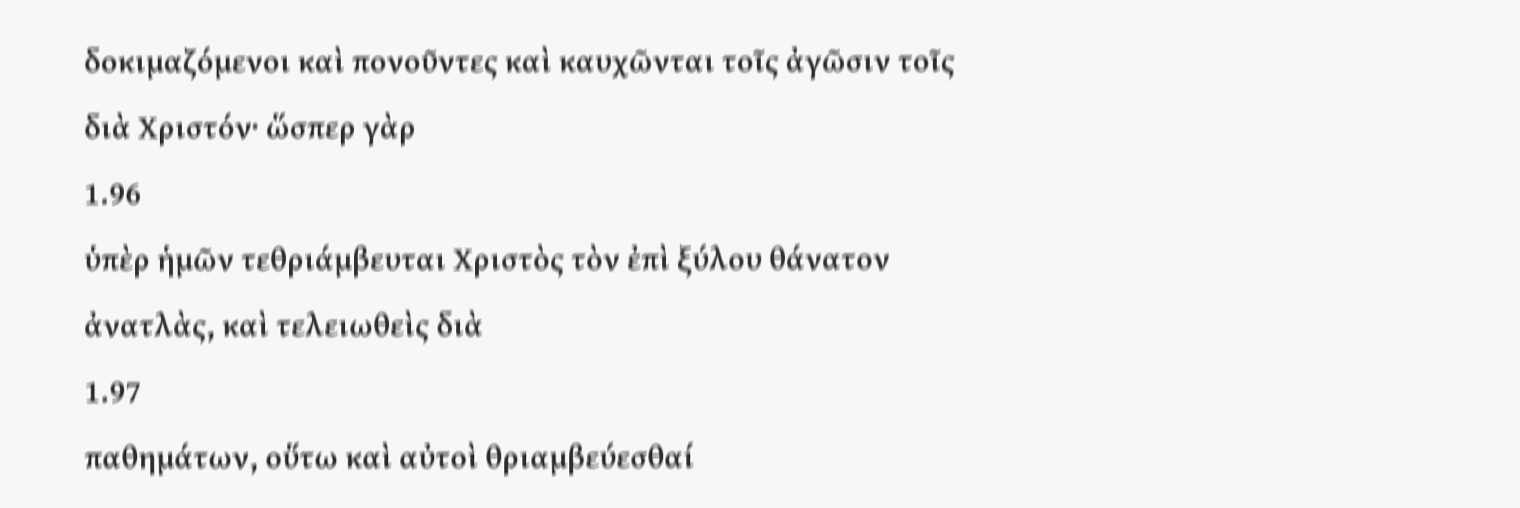δοκιμαζόμενοι καὶ πονοῦντες καὶ καυχῶνται τοῖς ἀγῶσιν τοῖς διὰ Χριστόν· ὥσπερ γὰρ
1.96
ὑπὲρ ἡμῶν τεθριάμβευται Χριστὸς τὸν ἐπὶ ξύλου θάνατον ἀνατλὰς, καὶ τελειωθεὶς διὰ
1.97
παθημάτων, οὕτω καὶ αὐτοὶ θριαμβεύεσθαί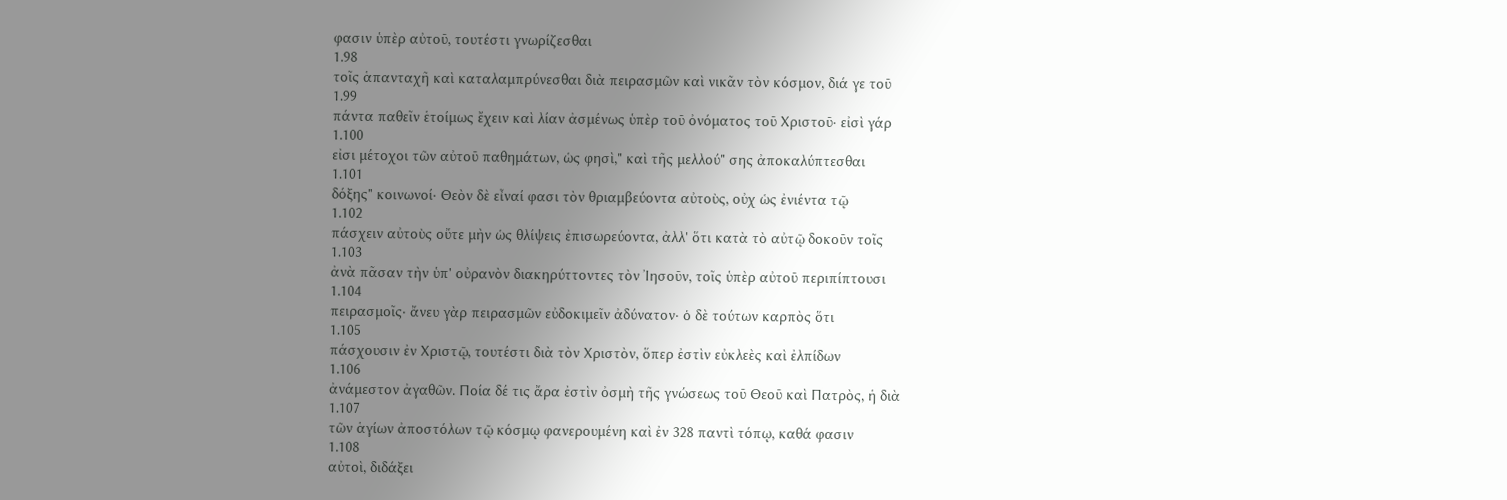φασιν ὑπὲρ αὐτοῦ, τουτέστι γνωρίζεσθαι
1.98
τοῖς ἁπανταχῆ καὶ καταλαμπρύνεσθαι διὰ πειρασμῶν καὶ νικᾶν τὸν κόσμον, διά γε τοῦ
1.99
πάντα παθεῖν ἑτοίμως ἔχειν καὶ λίαν ἀσμένως ὑπὲρ τοῦ ὀνόματος τοῦ Χριστοῦ· εἰσὶ γάρ
1.100
εἰσι μέτοχοι τῶν αὐτοῦ παθημάτων, ὡς φησὶ," καὶ τῆς μελλού" σης ἀποκαλύπτεσθαι
1.101
δόξης" κοινωνοί· Θεὸν δὲ εἶναί φασι τὸν θριαμβεύοντα αὐτοὺς, οὐχ ὡς ἐνιέντα τῷ
1.102
πάσχειν αὐτοὺς οὔτε μὴν ὡς θλίψεις ἐπισωρεύοντα, ἀλλ' ὅτι κατὰ τὸ αὐτῷ δοκοῦν τοῖς
1.103
ἀνὰ πᾶσαν τὴν ὑπ' οὐρανὸν διακηρύττοντες τὸν Ἰησοῦν, τοῖς ὑπὲρ αὐτοῦ περιπίπτουσι
1.104
πειρασμοῖς· ἄνευ γὰρ πειρασμῶν εὐδοκιμεῖν ἀδύνατον· ὁ δὲ τούτων καρπὸς ὅτι
1.105
πάσχουσιν ἐν Χριστῷ, τουτέστι διὰ τὸν Χριστὸν, ὅπερ ἐστὶν εὐκλεὲς καὶ ἐλπίδων
1.106
ἀνάμεστον ἀγαθῶν. Ποία δέ τις ἄρα ἐστὶν ὀσμὴ τῆς γνώσεως τοῦ Θεοῦ καὶ Πατρὸς, ἡ διὰ
1.107
τῶν ἁγίων ἀποστόλων τῷ κόσμῳ φανερουμένη καὶ ἐν 328 παντὶ τόπῳ, καθά φασιν
1.108
αὐτοὶ, διδάξει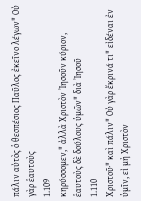πάλιν αὐτὸς ὁ θεσπέσιος Παῦλος ἐκεῖνο λέγων" Οὐ γὰρ ἑαυτοὺς
1.109
κηρύσσομεν," ἀλλὰ Χριστὸν Ἰησοῦν κύριον, ἑαυτοὺς δὲ δούλους ὑμῶν" διὰ Ἰησοῦ
1.110
Χριστοῦ·" καὶ πάλιν" Οὐ γὰρ ἔκρινά τι" εἰδέναι ἐν ὑμῖν, εἰ μὴ Χριστὸν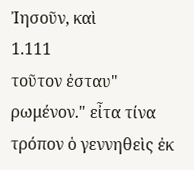Ἰησοῦν, καὶ
1.111
τοῦτον ἐσταυ" ρωμένον." εἶτα τίνα τρόπον ὁ γεννηθεὶς ἐκ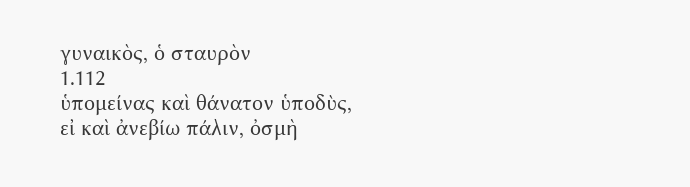γυναικὸς, ὁ σταυρὸν
1.112
ὑπομείνας καὶ θάνατον ὑποδὺς, εἰ καὶ ἀνεβίω πάλιν, ὀσμὴ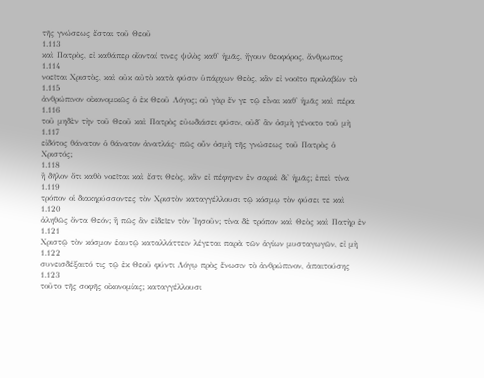τῆς γνώσεως ἔσται τοῦ Θεοῦ
1.113
καὶ Πατρὸς, εἰ καθάπερ οἴονταί τινες ψιλὸς καθ' ἡμᾶς, ἤγουν θεοφόρος, ἄνθρωπος
1.114
νοεῖται Χριστὸς, καὶ οὐκ αὐτὸ κατὰ φύσιν ὑπάρχων Θεὸς, κἂν εἰ νοοῖτο προλαβὼν τὸ
1.115
ἀνθρώπινον οἰκονομικῶς ὁ ἐκ Θεοῦ Λόγος; οὐ γὰρ ἔν γε τῷ εἶναι καθ' ἡμᾶς καὶ πέρα
1.116
τοῦ μηδὲν τὴν τοῦ Θεοῦ καὶ Πατρὸς εὐωδιάσει φύσιν, οὐδ' ἂν ὀσμὴ γένοιτο τοῦ μὴ
1.117
εἰδότος θάνατον ὁ θάνατον ἀνατλάς· πῶς οὖν ὀσμὴ τῆς γνώσεως τοῦ Πατρὸς ὁ Χριστός;
1.118
ἢ δῆλον ὅτι καθὸ νοεῖται καὶ ἔστι Θεὸς, κἂν εἰ πέφηνεν ἐν σαρκὶ δι' ἡμᾶς; ἐπεὶ τίνα
1.119
τρόπον οἱ διακηρύσσοντες τὸν Χριστὸν καταγγέλλουσι τῷ κόσμῳ τὸν φύσει τε καὶ
1.120
ἀληθῶς ὄντα Θεόν; ἢ πῶς ἂν εἰδεῖεν τὸν Ἰησοῦν; τίνα δὲ τρόπον καὶ Θεὸς καὶ Πατὴρ ἐν
1.121
Χριστῷ τὸν κόσμον ἑαυτῷ καταλλάττειν λέγεται παρὰ τῶν ἁγίων μυσταγωγῶν, εἰ μὴ
1.122
συνεισδέξαιτό τις τῷ ἐκ Θεοῦ φύντι Λόγῳ πρὸς ἕνωσιν τὸ ἀνθρώπινον, ἀπαιτούσης
1.123
τοῦτο τῆς σοφῆς οἰκονομίας; καταγγέλλουσι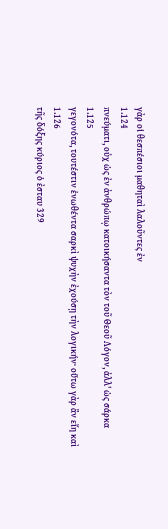γὰρ οἱ θεσπέσιοι μαθηταὶ λαλοῦντες ἐν
1.124
πνεύματι, οὐχ ὡς ἐν ἀνθρώπῳ κατοικήσαντα τὸν τοῦ Θεοῦ Λόγον, ἀλλ' ὡς σάρκα
1.125
γεγονότα, τουτέστιν ἑνωθέντα σαρκὶ ψυχὴν ἐχούσῃ τὴν λογικήν· οὕτω γὰρ ἂν εἴη καὶ
1.126
τῆς δόξης κύριος ὁ ἐσταυ 329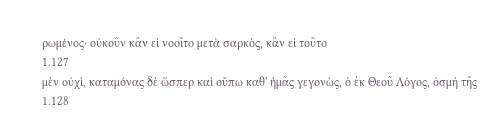ρωμένος· οὐκοῦν κἂν εἰ νοοῖτο μετὰ σαρκὸς, κἂν εἰ τοῦτο
1.127
μὲν οὐχὶ, καταμόνας δὲ ὥσπερ καὶ οὔπω καθ' ἡμᾶς γεγονὼς, ὁ ἐκ Θεοῦ Λόγος, ὀσμὴ τῆς
1.128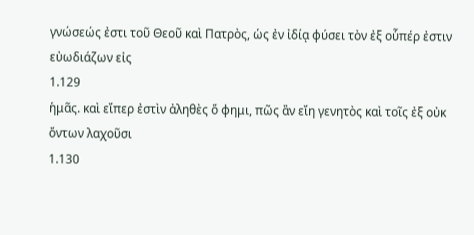γνώσεώς ἐστι τοῦ Θεοῦ καὶ Πατρὸς, ὡς ἐν ἰδίᾳ φύσει τὸν ἐξ οὗπέρ ἐστιν εὐωδιάζων εἰς
1.129
ἡμᾶς. καὶ εἴπερ ἐστὶν ἀληθὲς ὅ φημι, πῶς ἂν εἴη γενητὸς καὶ τοῖς ἐξ οὐκ ὄντων λαχοῦσι
1.130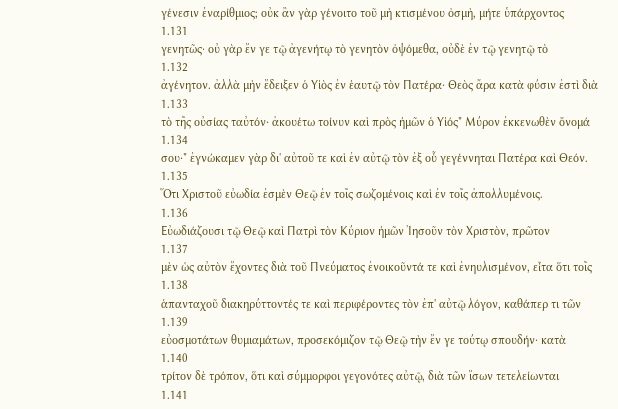γένεσιν ἐναρίθμιος; οὐκ ἂν γὰρ γένοιτο τοῦ μὴ κτισμένου ὀσμὴ, μήτε ὑπάρχοντος
1.131
γενητῶς· οὐ γὰρ ἔν γε τῷ ἀγενήτῳ τὸ γενητὸν ὀψόμεθα, οὐδὲ ἐν τῷ γενητῷ τὸ
1.132
ἀγένητον. ἀλλὰ μὴν ἔδειξεν ὁ Υἱὸς ἐν ἑαυτῷ τὸν Πατέρα· Θεὸς ἄρα κατὰ φύσιν ἐστὶ διὰ
1.133
τὸ τῆς οὐσίας ταὐτόν· ἀκουέτω τοίνυν καὶ πρὸς ἡμῶν ὁ Υἱός" Μύρον ἐκκενωθὲν ὄνομά
1.134
σου·" ἐγνώκαμεν γὰρ δι' αὐτοῦ τε καὶ ἐν αὐτῷ τὸν ἐξ οὗ γεγέννηται Πατέρα καὶ Θεόν.
1.135
Ὅτι Χριστοῦ εὐωδία ἐσμὲν Θεῷ ἐν τοῖς σωζομένοις καὶ ἐν τοῖς ἀπολλυμένοις.
1.136
Εὐωδιάζουσι τῷ Θεῷ καὶ Πατρὶ τὸν Κύριον ἡμῶν Ἰησοῦν τὸν Χριστὸν, πρῶτον
1.137
μὲν ὡς αὐτὸν ἔχοντες διὰ τοῦ Πνεύματος ἐνοικοῦντά τε καὶ ἐνηυλισμένον, εἶτα ὅτι τοῖς
1.138
ἁπανταχοῦ διακηρύττοντές τε καὶ περιφέροντες τὸν ἐπ' αὐτῷ λόγον, καθάπερ τι τῶν
1.139
εὐοσμοτάτων θυμιαμάτων, προσεκόμιζον τῷ Θεῷ τὴν ἔν γε τούτῳ σπουδήν· κατὰ
1.140
τρίτον δὲ τρόπον, ὅτι καὶ σύμμορφοι γεγονότες αὐτῷ, διὰ τῶν ἴσων τετελείωνται
1.141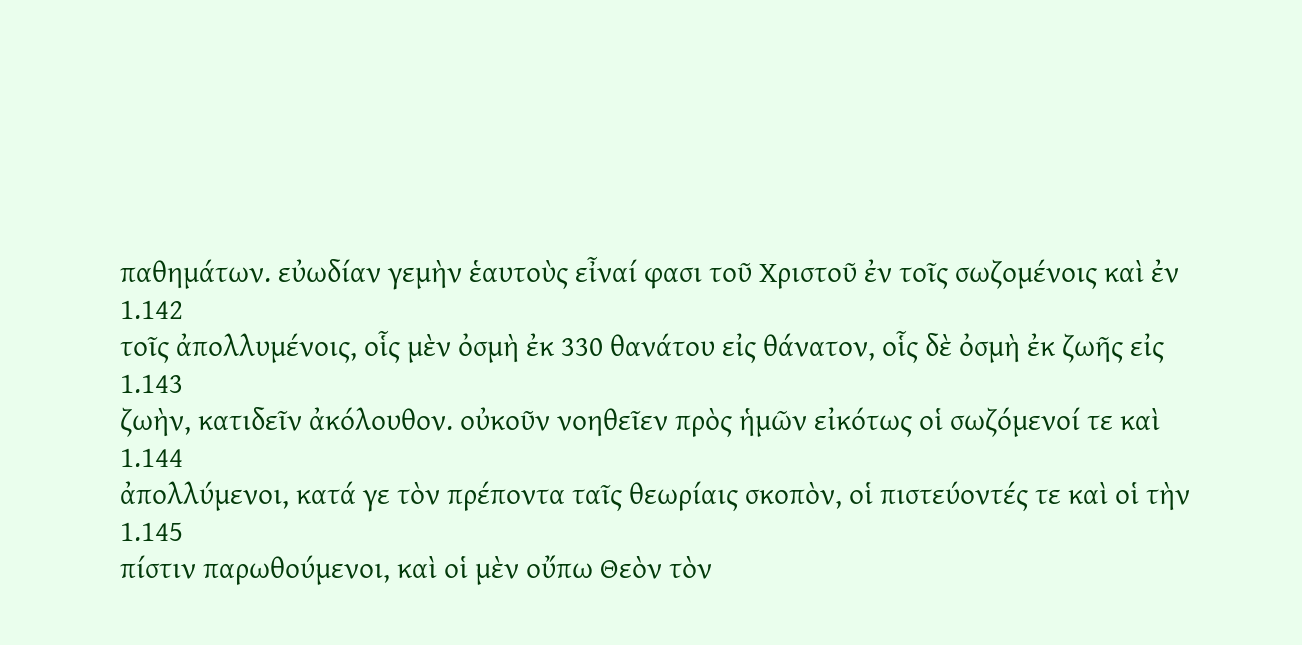παθημάτων. εὐωδίαν γεμὴν ἑαυτοὺς εἶναί φασι τοῦ Χριστοῦ ἐν τοῖς σωζομένοις καὶ ἐν
1.142
τοῖς ἀπολλυμένοις, οἷς μὲν ὀσμὴ ἐκ 330 θανάτου εἰς θάνατον, οἷς δὲ ὀσμὴ ἐκ ζωῆς εἰς
1.143
ζωὴν, κατιδεῖν ἀκόλουθον. οὐκοῦν νοηθεῖεν πρὸς ἡμῶν εἰκότως οἱ σωζόμενοί τε καὶ
1.144
ἀπολλύμενοι, κατά γε τὸν πρέποντα ταῖς θεωρίαις σκοπὸν, οἱ πιστεύοντές τε καὶ οἱ τὴν
1.145
πίστιν παρωθούμενοι, καὶ οἱ μὲν οὔπω Θεὸν τὸν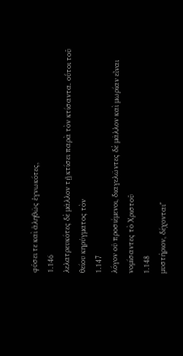φύσει τε καὶ ἀληθῶς ἐγνωκότες,
1.146
λελατρευκότες δὲ μᾶλλον τῇ κτίσει παρὰ τὸν κτίσαντα. οὗτοι τοῦ θείου κηρύγματος τὸν
1.147
λόγον οὐ προσιέμενοι, διαγελῶντες δὲ μᾶλλον καὶ μωρίαν εἶναι νομίσαντες τὸ Χριστοῦ
1.148
μυστήριον, δέχονται"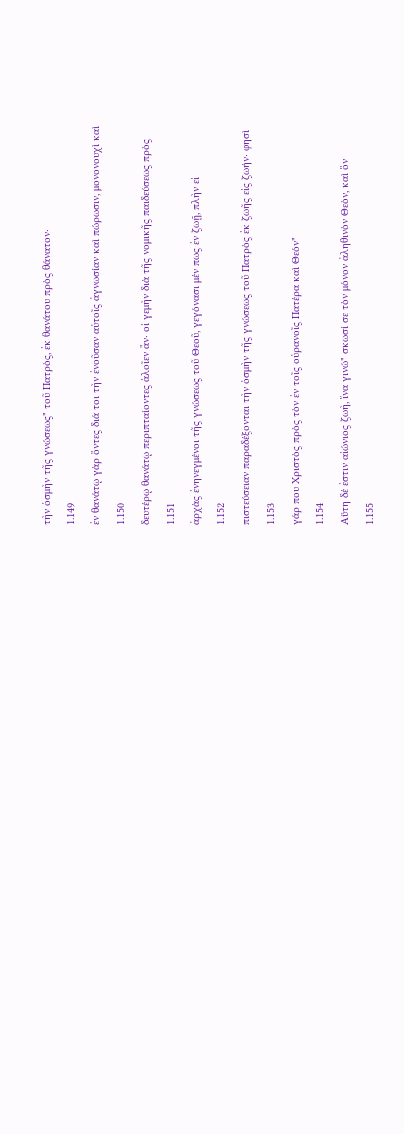τὴν ὀσμὴν τῆς γνώσεως" τοῦ Πατρὸς, ἐκ θανάτου πρὸς θάνατον·
1.149
ἐν θανάτῳ γὰρ ὄντες διά τοι τὴν ἐνοῦσαν αὐτοῖς ἀγνωσίαν καὶ πώρωσιν, μονονουχὶ καὶ
1.150
δευτέρῳ θανάτῳ περιπταίοντες ἁλοῖεν ἄν· οἱ γεμὴν διὰ τῆς νομικῆς παιδεύσεως πρὸς
1.151
ἀρχὰς ἐνηνεγμένοι τῆς γνώσεως τοῦ Θεοῦ, γεγόνασι μέν πως ἐν ζωῇ, πλὴν εἰ
1.152
πιστεύσειαν παραδέξονται τὴν ὀσμὴν τῆς γνώσεως τοῦ Πατρὸς ἐκ ζωῆς εἰς ζωήν· φησὶ
1.153
γάρ που Χριστὸς πρὸς τὸν ἐν τοῖς οὐρανοῖς Πατέρα καὶ Θεόν"
1.154
Αὕτη δέ ἐστιν αἰώνιος ζωὴ, ἵνα γινώ" σκωσί σε τὸν μόνον ἀληθινὸν Θεὸν, καὶ ὃν
1.155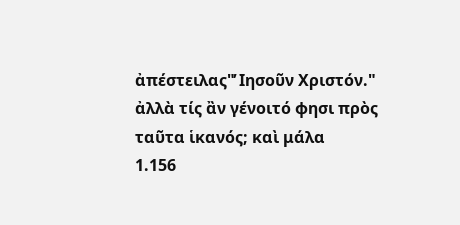ἀπέστειλας"̓ Ιησοῦν Χριστόν." ἀλλὰ τίς ἂν γένοιτό φησι πρὸς ταῦτα ἱκανός; καὶ μάλα
1.156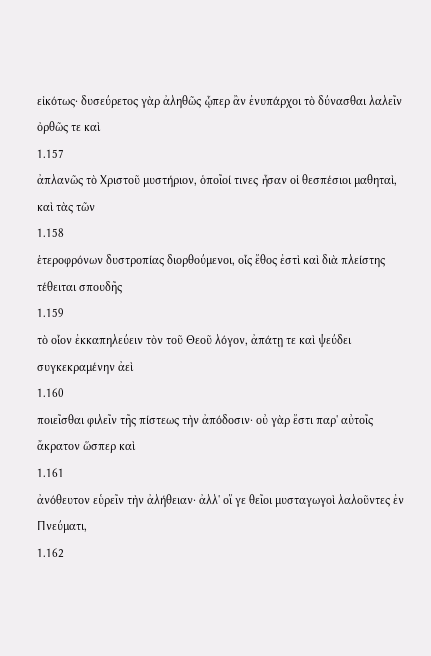εἰκότως· δυσεύρετος γὰρ ἀληθῶς ᾧπερ ἂν ἐνυπάρχοι τὸ δύνασθαι λαλεῖν ὀρθῶς τε καὶ
1.157
ἀπλανῶς τὸ Χριστοῦ μυστήριον, ὁποῖοί τινες ἦσαν οἱ θεσπέσιοι μαθηταὶ, καὶ τὰς τῶν
1.158
ἑτεροφρόνων δυστροπίας διορθούμενοι, οἷς ἔθος ἐστὶ καὶ διὰ πλείστης τέθειται σπουδῆς
1.159
τὸ οἷον ἐκκαπηλεύειν τὸν τοῦ Θεοῦ λόγον, ἀπάτῃ τε καὶ ψεύδει συγκεκραμένην ἀεὶ
1.160
ποιεῖσθαι φιλεῖν τῆς πίστεως τὴν ἀπόδοσιν· οὐ γὰρ ἔστι παρ' αὐτοῖς ἄκρατον ὥσπερ καὶ
1.161
ἀνόθευτον εὑρεῖν τὴν ἀλήθειαν· ἀλλ' οἵ γε θεῖοι μυσταγωγοὶ λαλοῦντες ἐν Πνεύματι,
1.162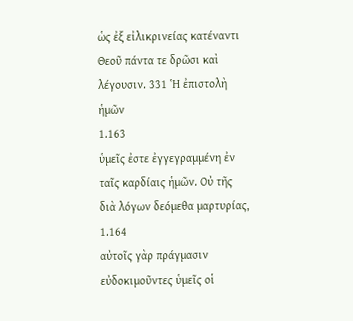ὡς ἐξ εἰλικρινείας κατέναντι Θεοῦ πάντα τε δρῶσι καὶ λέγουσιν. 331 Ἡ ἐπιστολὴ ἡμῶν
1.163
ὑμεῖς ἐστε ἐγγεγραμμένη ἐν ταῖς καρδίαις ἡμῶν. Οὐ τῆς διὰ λόγων δεόμεθα μαρτυρίας,
1.164
αὐτοῖς γὰρ πράγμασιν εὐδοκιμοῦντες ὑμεῖς οἱ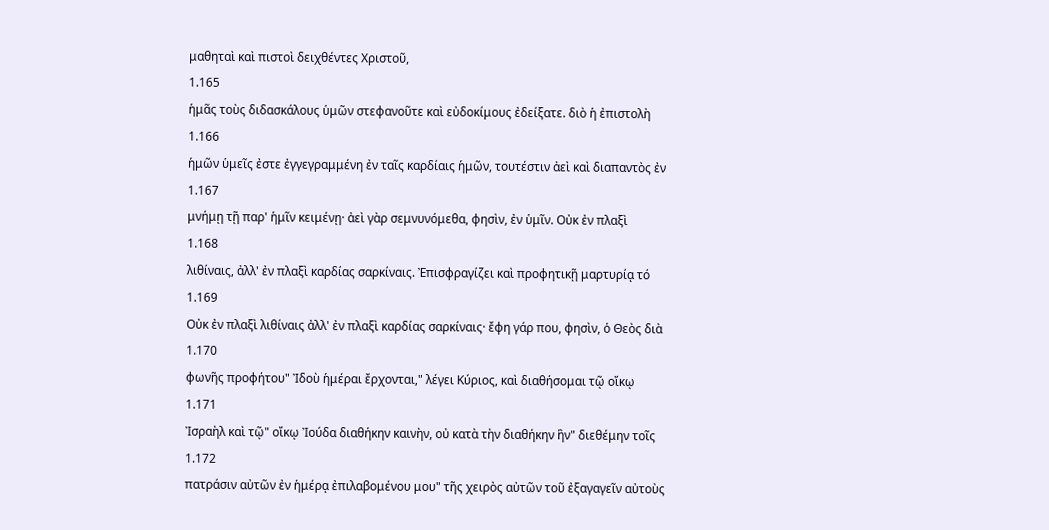μαθηταὶ καὶ πιστοὶ δειχθέντες Χριστοῦ,
1.165
ἡμᾶς τοὺς διδασκάλους ὑμῶν στεφανοῦτε καὶ εὐδοκίμους ἐδείξατε. διὸ ἡ ἐπιστολὴ
1.166
ἡμῶν ὑμεῖς ἐστε ἐγγεγραμμένη ἐν ταῖς καρδίαις ἡμῶν, τουτέστιν ἀεὶ καὶ διαπαντὸς ἐν
1.167
μνήμῃ τῇ παρ' ἡμῖν κειμένῃ· ἀεὶ γὰρ σεμνυνόμεθα, φησὶν, ἐν ὑμῖν. Οὐκ ἐν πλαξὶ
1.168
λιθίναις, ἀλλ' ἐν πλαξὶ καρδίας σαρκίναις. Ἐπισφραγίζει καὶ προφητικῇ μαρτυρίᾳ τό
1.169
Οὐκ ἐν πλαξὶ λιθίναις ἀλλ' ἐν πλαξὶ καρδίας σαρκίναις· ἔφη γάρ που, φησὶν, ὁ Θεὸς διὰ
1.170
φωνῆς προφήτου" Ἰδοὺ ἡμέραι ἔρχονται," λέγει Κύριος, καὶ διαθήσομαι τῷ οἴκῳ
1.171
Ἰσραὴλ καὶ τῷ" οἴκῳ Ἰούδα διαθήκην καινὴν, οὐ κατὰ τὴν διαθήκην ἣν" διεθέμην τοῖς
1.172
πατράσιν αὐτῶν ἐν ἡμέρᾳ ἐπιλαβομένου μου" τῆς χειρὸς αὐτῶν τοῦ ἐξαγαγεῖν αὐτοὺς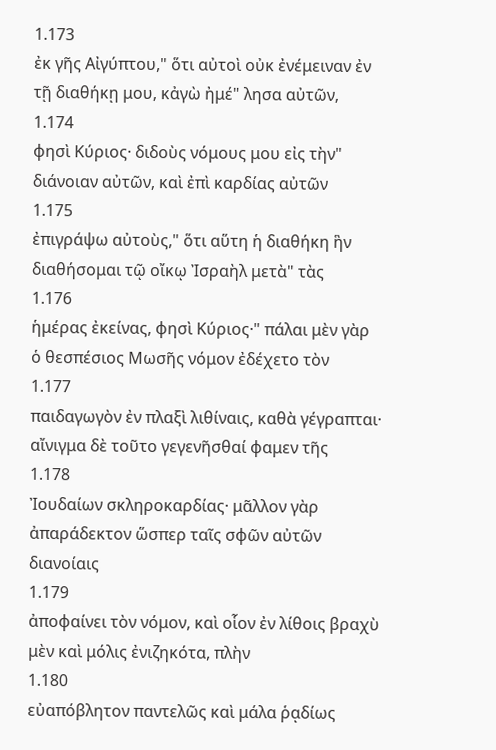1.173
ἐκ γῆς Αἰγύπτου," ὅτι αὐτοὶ οὐκ ἐνέμειναν ἐν τῇ διαθήκῃ μου, κἀγὼ ἠμέ" λησα αὐτῶν,
1.174
φησὶ Κύριος· διδοὺς νόμους μου εἰς τὴν" διάνοιαν αὐτῶν, καὶ ἐπὶ καρδίας αὐτῶν
1.175
ἐπιγράψω αὐτοὺς," ὅτι αὕτη ἡ διαθήκη ἣν διαθήσομαι τῷ οἴκῳ Ἰσραὴλ μετὰ" τὰς
1.176
ἡμέρας ἐκείνας, φησὶ Κύριος·" πάλαι μὲν γὰρ ὁ θεσπέσιος Μωσῆς νόμον ἐδέχετο τὸν
1.177
παιδαγωγὸν ἐν πλαξὶ λιθίναις, καθὰ γέγραπται· αἴνιγμα δὲ τοῦτο γεγενῆσθαί φαμεν τῆς
1.178
Ἰουδαίων σκληροκαρδίας· μᾶλλον γὰρ ἀπαράδεκτον ὥσπερ ταῖς σφῶν αὐτῶν διανοίαις
1.179
ἀποφαίνει τὸν νόμον, καὶ οἷον ἐν λίθοις βραχὺ μὲν καὶ μόλις ἐνιζηκότα, πλὴν
1.180
εὐαπόβλητον παντελῶς καὶ μάλα ῥᾳδίως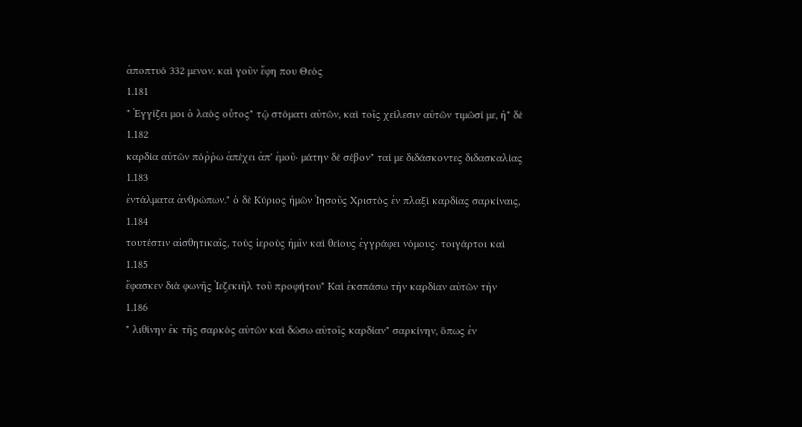ἀποπτυό 332 μενον. καὶ γοῦν ἔφη που Θεός
1.181
" Ἐγγίζει μοι ὁ λαὸς οὗτος" τῷ στόματι αὐτῶν, καὶ τοῖς χείλεσιν αὐτῶν τιμῶσί με, ἡ" δὲ
1.182
καρδία αὐτῶν πόῤῥω ἀπέχει ἀπ' ἐμοῦ· μάτην δὲ σέβον" ταί με διδάσκοντες διδασκαλίας
1.183
ἐντάλματα ἀνθρώπων." ὁ δὲ Κύριος ἡμῶν Ἰησοῦς Χριστὸς ἐν πλαξὶ καρδίας σαρκίναις,
1.184
τουτέστιν αἰσθητικαῖς, τοὺς ἱεροὺς ἡμῖν καὶ θείους ἐγγράφει νόμους· τοιγάρτοι καὶ
1.185
ἔφασκεν διὰ φωνῆς Ἰεζεκιὴλ τοῦ προφήτου" Καὶ ἐκσπάσω τὴν καρδίαν αὐτῶν τὴν
1.186
" λιθίνην ἐκ τῆς σαρκὸς αὐτῶν καὶ δώσω αὐτοῖς καρδίαν" σαρκίνην, ὅπως ἐν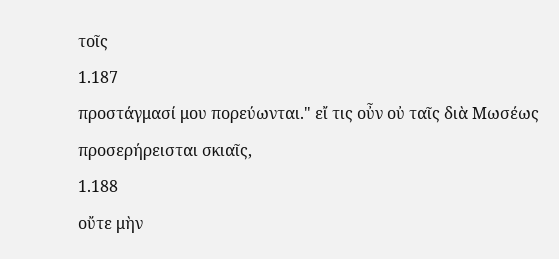τοῖς
1.187
προστάγμασί μου πορεύωνται." εἴ τις οὖν οὐ ταῖς διὰ Μωσέως προσερήρεισται σκιαῖς,
1.188
οὔτε μὴν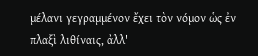μέλανι γεγραμμένον ἔχει τὸν νόμον ὡς ἐν πλαξὶ λιθίναις, ἀλλ'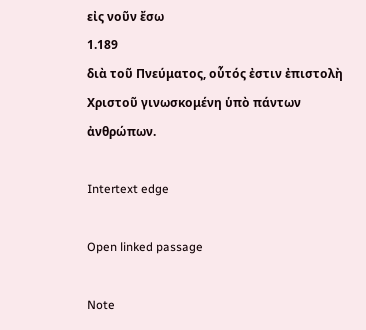εἰς νοῦν ἔσω
1.189
διὰ τοῦ Πνεύματος, οὗτός ἐστιν ἐπιστολὴ Χριστοῦ γινωσκομένη ὑπὸ πάντων ἀνθρώπων.

Intertext edge

Open linked passage

Note